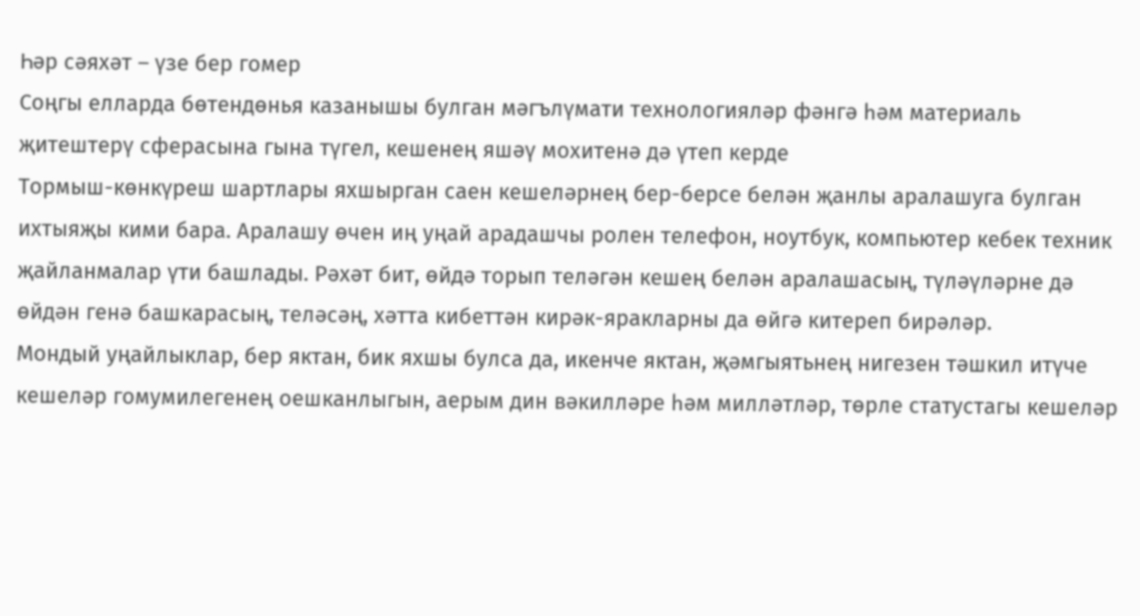Һәр сәяхәт – үзе бер гомер
Соңгы елларда бөтендөнья казанышы булган мәгълүмати технологияләр фәнгә һәм материаль җитештерү сферасына гына түгел, кешенең яшәү мохитенә дә үтеп керде
Тормыш-көнкүреш шартлары яхшырган саен кешеләрнең бер-берсе белән җанлы аралашуга булган ихтыяҗы кими бара. Аралашу өчен иң уңай арадашчы ролен телефон, ноутбук, компьютер кебек техник җайланмалар үти башлады. Рәхәт бит, өйдә торып теләгән кешең белән аралашасың, түләүләрне дә өйдән генә башкарасың, теләсәң, хәтта кибеттән кирәк-яракларны да өйгә китереп бирәләр.
Мондый уңайлыклар, бер яктан, бик яхшы булса да, икенче яктан, җәмгыятьнең нигезен тәшкил итүче кешеләр гомумилегенең оешканлыгын, аерым дин вәкилләре һәм милләтләр, төрле статустагы кешеләр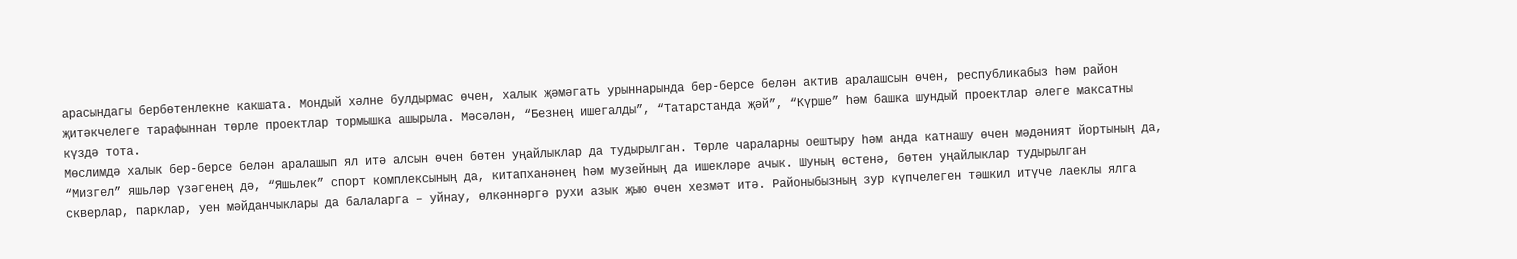арасындагы бербөтенлекне какшата. Мондый хәлне булдырмас өчен, халык җәмәгать урыннарында бер-берсе белән актив аралашсын өчен, республикабыз һәм район җитәкчелеге тарафыннан төрле проектлар тормышка ашырыла. Мәсәлән, “Безнең ишегалды”, “Татарстанда җәй”, “Күрше” һәм башка шундый проектлар әлеге максатны күздә тота.
Мөслимдә халык бер-берсе белән аралашып ял итә алсын өчен бөтен уңайлыклар да тудырылган. Төрле чараларны оештыру һәм анда катнашу өчен мәдәният йортының да, “Мизгел” яшьләр үзәгенең дә, “Яшьлек” спорт комплексының да, китапханәнең һәм музейның да ишекләре ачык. Шуның өстенә, бөтен уңайлыклар тудырылган
скверлар, парклар, уен мәйданчыклары да балаларга – уйнау, өлкәннәргә рухи азык җыю өчен хезмәт итә. Районыбызның зур күпчелеген тәшкил итүче лаеклы ялга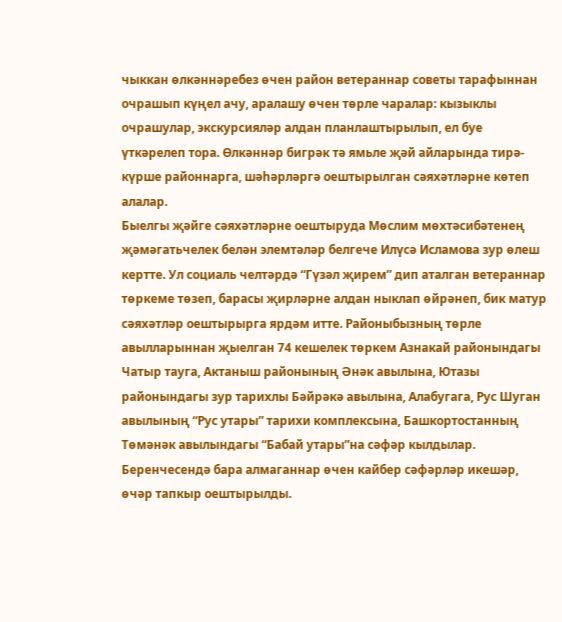чыккан өлкәннәребез өчен район ветераннар советы тарафыннан очрашып күңел ачу, аралашу өчен төрле чаралар: кызыклы очрашулар, экскурсияләр алдан планлаштырылып, ел буе үткәрелеп тора. Өлкәннәр бигрәк тә ямьле җәй айларында тирә-күрше районнарга, шәһәрләргә оештырылган сәяхәтләрне көтеп алалар.
Быелгы җәйге сәяхәтләрне оештыруда Мөслим мөхтәсибәтенең җәмәгатьчелек белән элемтәләр белгече Илүсә Исламова зур өлеш кертте. Ул социаль челтәрдә “Гүзәл җирем” дип аталган ветераннар төркеме төзеп, барасы җирләрне алдан ныклап өйрәнеп, бик матур сәяхәтләр оештырырга ярдәм итте. Районыбызның төрле авылларыннан җыелган 74 кешелек төркем Азнакай районындагы Чатыр тауга, Актаныш районының Әнәк авылына, Ютазы районындагы зур тарихлы Бәйрәкә авылына, Алабугага, Рус Шуган авылының “Рус утары” тарихи комплексына, Башкортостанның Төмәнәк авылындагы “Бабай утары”на сәфәр кылдылар. Беренчесендә бара алмаганнар өчен кайбер сәфәрләр икешәр, өчәр тапкыр оештырылды.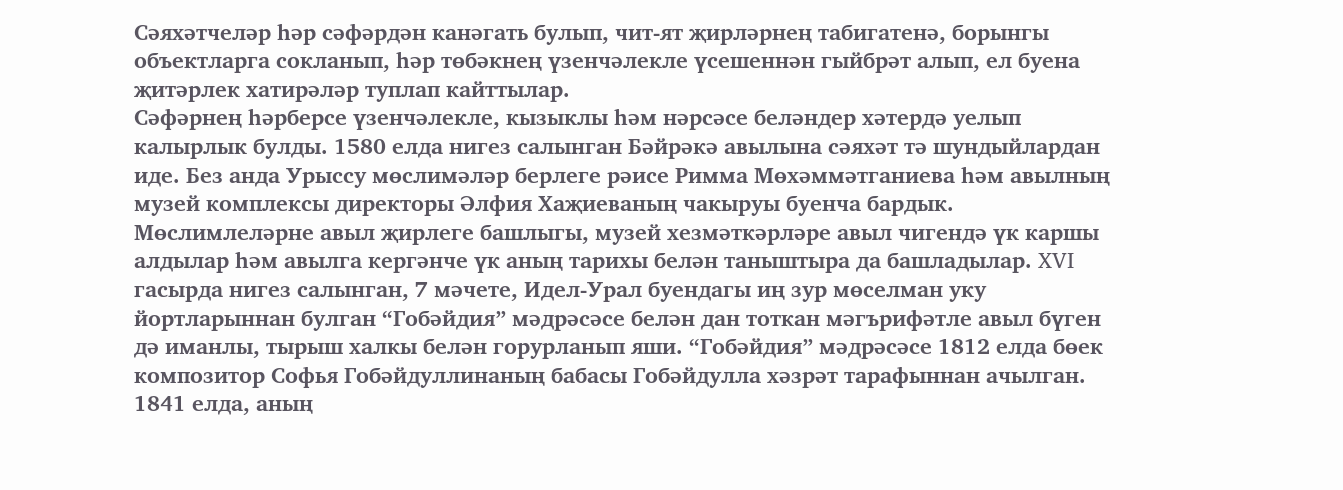Сәяхәтчеләр һәр сәфәрдән канәгать булып, чит-ят җирләрнең табигатенә, борынгы объектларга сокланып, һәр төбәкнең үзенчәлекле үсешеннән гыйбрәт алып, ел буена җитәрлек хатирәләр туплап кайттылар.
Сәфәрнең һәрберсе үзенчәлекле, кызыклы һәм нәрсәсе беләндер хәтердә уелып калырлык булды. 1580 елда нигез салынган Бәйрәкә авылына сәяхәт тә шундыйлардан иде. Без анда Урыссу мөслимәләр берлеге рәисе Римма Мөхәммәтганиева һәм авылның музей комплексы директоры Әлфия Хаҗиеваның чакыруы буенча бардык. Мөслимлеләрне авыл җирлеге башлыгы, музей хезмәткәрләре авыл чигендә үк каршы алдылар һәм авылга кергәнче үк аның тарихы белән таныштыра да башладылар. XVI гасырда нигез салынган, 7 мәчете, Идел-Урал буендагы иң зур мөселман уку йортларыннан булган “Гобәйдия” мәдрәсәсе белән дан тоткан мәгърифәтле авыл бүген дә иманлы, тырыш халкы белән горурланып яши. “Гобәйдия” мәдрәсәсе 1812 елда бөек композитор Софья Гобәйдуллинаның бабасы Гобәйдулла хәзрәт тарафыннан ачылган. 1841 елда, аның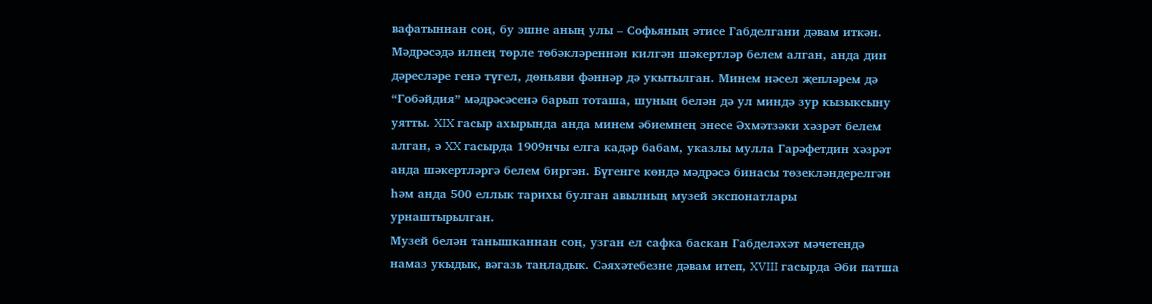вафатыннан соң, бу эшне аның улы – Софьяның әтисе Габделгани дәвам иткән. Мәдрәсәдә илнең төрле төбәкләреннән килгән шәкертләр белем алган, анда дин дәресләре генә түгел, дөньяви фәннәр дә укытылган. Минем нәсел җепләрем дә “Гобәйдия” мәдрәсәсенә барып тоташа, шуның белән дә ул миндә зур кызыксыну уятты. XIX гасыр ахырында анда минем әбиемнең энесе Әхмәтзәки хәзрәт белем алган, ә XX гасырда 1909нчы елга кадәр бабам, указлы мулла Гарәфетдин хәзрәт анда шәкертләргә белем биргән. Бүгенге көндә мәдрәсә бинасы төзекләндерелгән һәм анда 500 еллык тарихы булган авылның музей экспонатлары урнаштырылган.
Музей белән танышканнан соң, узган ел сафка баскан Габделәхәт мәчетендә намаз укыдык, вәгазь таңладык. Сәяхәтебезне дәвам итеп, XVIII гасырда Әби патша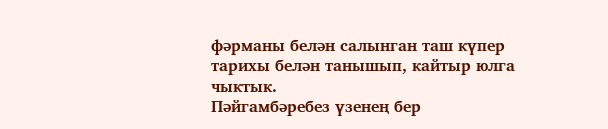фәрманы белән салынган таш күпер тарихы белән танышып, кайтыр юлга чыктык.
Пәйгамбәребез үзенең бер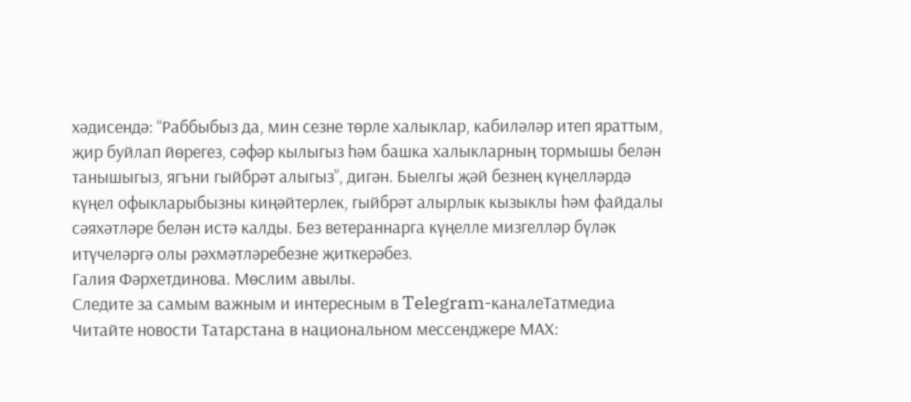хәдисендә: “Раббыбыз да, мин сезне төрле халыклар, кабиләләр итеп яраттым, җир буйлап йөрегез, сәфәр кылыгыз һәм башка халыкларның тормышы белән танышыгыз, ягъни гыйбрәт алыгыз”, дигән. Быелгы җәй безнең күңелләрдә күңел офыкларыбызны киңәйтерлек, гыйбрәт алырлык кызыклы һәм файдалы сәяхәтләре белән истә калды. Без ветераннарга күңелле мизгелләр бүләк итүчеләргә олы рәхмәтләребезне җиткерәбез.
Галия Фәрхетдинова. Мөслим авылы.
Следите за самым важным и интересным в Telegram-каналеТатмедиа
Читайте новости Татарстана в национальном мессенджере MАХ: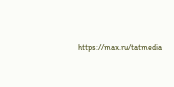https://max.ru/tatmedia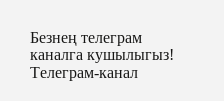Безнең телеграм каналга кушылыгыз! Телеграм-канал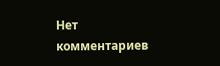Нет комментариев